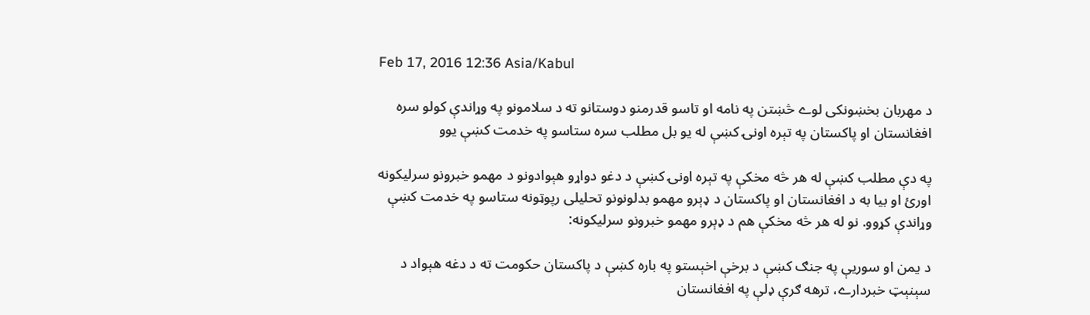Feb 17, 2016 12:36 Asia/Kabul

د مهربان بخښونکی لوے څښتن په نامه او تاسو قدرمنو دوستانو ته د سلامونو په وړاندې کولو سره افغانستان او پاکستان په تېره اونۍ کښې له یو بل مطلب سره ستاسو په خدمت کښې یوو

په دې مطلب کښې له هر څه مخکې په تېره اونۍ کښې د دغو دواړو هېوادونو د مهمو خبرونو سرلیکونه اورئ او بیا به د افغانستان او پاکستان د ډېرو مهمو بدلونونو تحلیلی رپوټونه ستاسو په خدمت کښې وړاندې کړوو. نو له هر څه مخکې هم د ډېرو مهمو خبرونو سرلیکونه:

د یمن او سوریې په جنګ کښې د برخې اخېستو په باره کښې د پاکستان حکومت ته د دغه هېواد د سېنېټ خبردارے، ترهه ګرې ډلې په افغانستان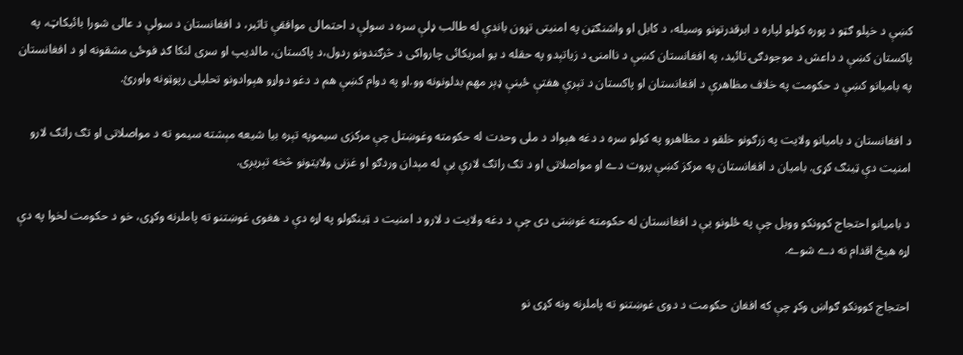کښې د خپلو ګټو د پوره کولو لپاره د ابرقدرتونو وسیله، د کابل او واشنګټن په امنیتی تړون باندې له طالب ډلې سره د سولې د احتمالی موافقې تاثیر، د افغانستان د سولې د عالی شورا بائیکاټ، په پاکستان کښې د داعش د موجودګۍ تائید، په افغانستان کښې د ناامنۍ د زیاتېدو په حقله د یو امریکائی چارواکی د څرګندونو ردول،د پاکستان، مالدیپ او سری لنکا ګډ فوځی مشقونه او د افغانستان په بامیانو کښې د حکومت په خلاف مظاهرې د افغانستان او پاکستان د تېرې هفتې ځینې ډېر مهم بدلونونه وو.او په دوام کښې هم د دغو دواړو هېوادونو تحلیلی رپوټونه واورئ.

د افغانستان د بامیانو ولایت په زرګونو خلقو د مظاهرو په کولو سره د دغه هېواد د ملی وحدت له حکومته وغوښتل چې مرکزی سیموپه تېره بیا شیعه مېشته سیمو ته د مواصلاتی او تګ راتګ لارو امنیت دې ټینګ کړی. بامیان د افغانستان په مرکز کښې پروت دے او مواصلاتی او د تګ راتګ لارې یې له مېدان وردګو او غزنی ولایتونو څخه تېریږی.

د بامیانو احتجاج کوونکو وویل چې په ځلونو یې د افغانستان له حکومته غوښتی دی چې د دغه ولایت د لارو د امنیت د ټینګولو په اړه دې د هغوی غوښتنو ته پاملرنه وکړی، خو د حکومت لخوا په دې اړه هیڅ اقدام نه دے شوے.

احتجاج کوونکو ګواښ وکړ چې که افغان حکومت د دوی غوښتنو ته پاملرنه ونه کړی نو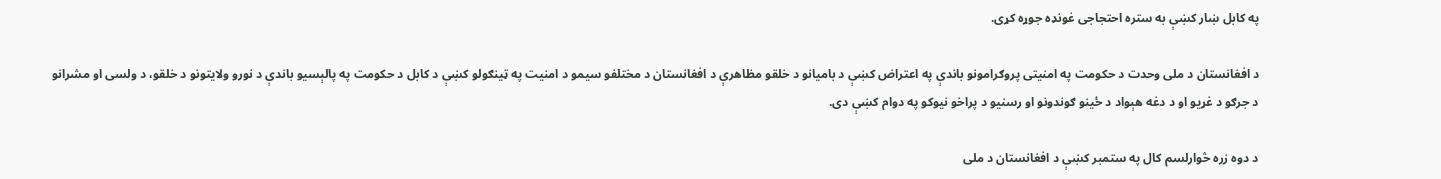په کابل ښار کښې به ستره احتجاجی غونډه جوړه کړی.

د افغانستان د ملی وحدت د حکومت په امنیتی پروګرامونو باندې په اعتراض کښې د بامیانو د خلقو مظاهرې د افغانستان د مختلفو سیمو د امنیت په ټینګولو کښې د کابل د حکومت په پالېسیو باندې د نورو ولایتونو د خلقو، د ولسی او مشرانو د جرګو د غړیو او د دغه هېواد د ځینو ګوندونو او رسنیو د پراخو نیوکو په دوام کښې دی.

د دوه زره څوارلسم کال په ستمبر کښې د افغانستان د ملی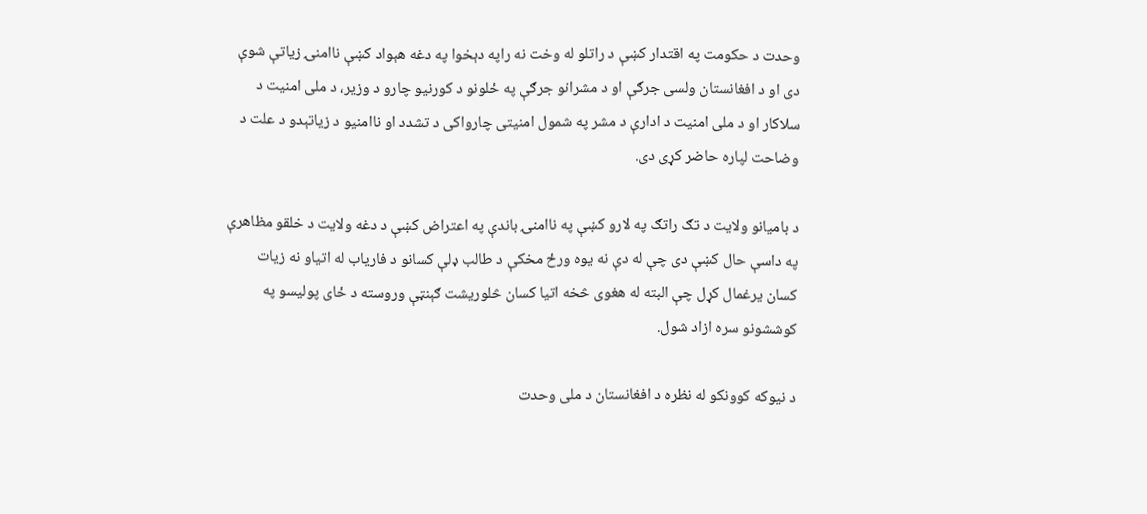وحدت د حکومت په اقتدار کښې د راتلو له وخت نه راپه دېخوا په دغه هېواد کښې ناامنۍ زیاتې شوې دی او د افغانستان ولسی جرګې او د مشرانو جرګې په ځلونو د کورنیو چارو د وزیر، د ملی امنیت د سلاکار او د ملی امنیت د ادارې د مشر په شمول امنیتی چارواکی د تشدد او ناامنیو د زیاتېدو د علت د وضاحت لپاره حاضر کړی دی.

د بامیانو ولایت د تګ راتګ په لارو کښې په ناامنۍ باندې په اعتراض کښې د دغه ولایت د خلقو مظاهرې په داسې حال کښې دی چې له دې نه یوه ورځ مخکې د طالب ډلې کسانو د فاریاب له اتیاو نه زیات کسان یرغمال کړل چې البته له هغوی څخه اتیا کسان څلوریشت ګېنټې وروسته د ځای پولیسو په کوششونو سره ازاد شول.

د نیوکه کوونکو له نظره د افغانستان د ملی وحدت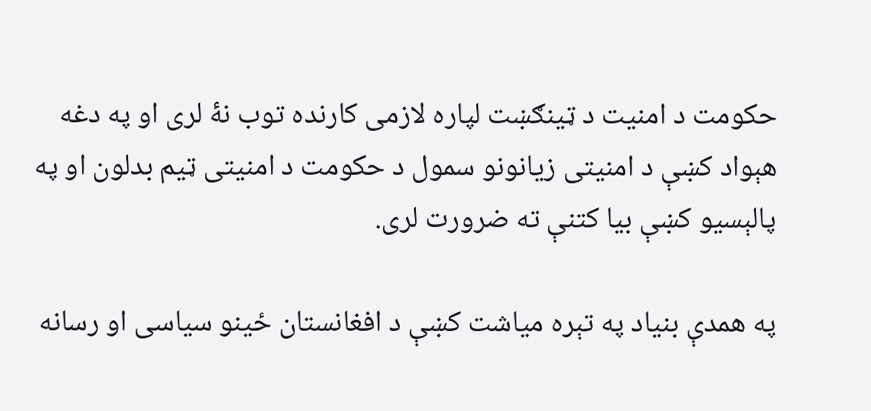حکومت د امنیت د ټینګښت لپاره لازمی کارنده توب نۀ لری او په دغه هېواد کښې د امنیتی زیانونو سمول د حکومت د امنیتی ټیم بدلون او په پالېسیو کښې بیا کتنې ته ضرورت لری.

په همدې بنیاد په تېره میاشت کښې د افغانستان ځینو سیاسی او رسانه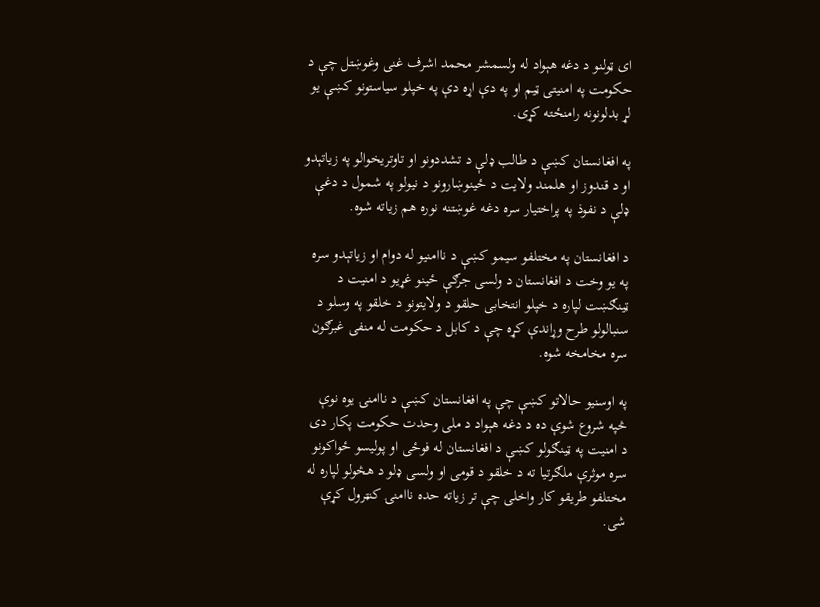ای ټولنو د دغه هېواد له ولسمشر محمد اشرف غنی وغوښتل چې د حکومت په امنیتی ټیم او په دې اړه دې په خپلو سیاستونو کښې یو لړ بدلونونه رامنځته کړی.

په افغانستان کښې د طالب ډلې د تشددونو او تاوتریخوالو په زیاتېدو او د قندوز او هلمند ولایت د ځینوښارونو د نیولو په شمول د دغې ډلې د نفوذ په پراختیار سره دغه غوښتنه نوره هم زیاته شوه.

د افغانستان په مختلفو سیمو کښې د ناامنیو له دوام او زیاتېدو سره په یو وخت د افغانستان د ولسی جرګې ځینو غړیو د امنیت د ټینګښت لپاره د خپلو انتخابی حلقو د ولایتونو د خلقو په وسلو د سنبالولو طرح وړاندې کړه چې د کابل د حکومت له منفی غبرګون سره مخامخه شوه.

په اوسنیو حالاتو کښې چې په افغانستان کښې د ناامنۍ یوه نوې څپه شروع شوې ده د دغه هېواد د ملی وحدت حکومت پکار دی د امنیت په ټینګولو کښې د افغانستان له فوځی او پولیسو ځواکونو سره موثرې ملګرتیا ته د خلقو د قومی او ولسی ډلو د هڅولو لپاره له مختلفو طریقو کار واخلی چې تر زیاته حده ناامنۍ کنټرول کړې شی.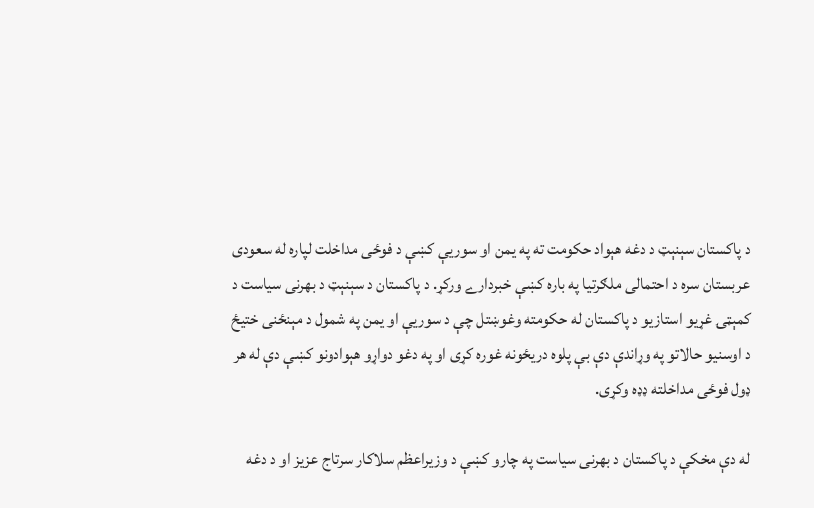د پاکستان سېنېټ د دغه هېواد حکومت ته په یمن او سوریې کښې د فوځی مداخلت لپاره له سعودی عربستان سره د احتمالی ملګرتیا په باره کښې خبردارے ورکړ. د پاکستان د سېنېټ د بهرنی سیاست د کمېټۍ غړیو استازیو د پاکستان له حکومته وغوښتل چې د سوریې او یمن په شمول د مېنځنی ختیځ د اوسنیو حالاتو په وړاندې دې بې پلوه دریځونه غوره کړی او په دغو دواړو هېوادونو کښې دې له هر ډول فوځی مداخلته ډډه وکړی.

له دې مخکې د پاکستان د بهرنی سیاست په چارو کښې د وزیراعظم سلاکار سرتاج عزیز او د دغه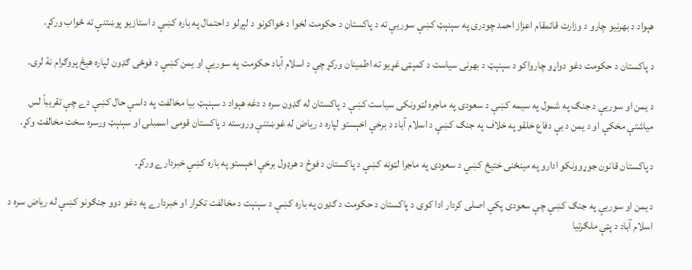هېواد د بهرنیو چارو د وزارت قائمقام اعزاز احمد چودری په سېنېټ کښې سوریې ته د پاکستان د حکومت لخوا د ځواکونو د لېږلو د احتمال په باره کښې د استازیو پوښتنې ته ځواب ورکړ.

د پاکستان د حکومت دغو دواړو چارواکو د سېنېټ د بهرنی سیاست د کمېټۍ غړیو ته اطمینان ورکړ چې د اسلام آباد حکومت په سوریې او یمن کښې د فوځی ګډون لپاره هیڅ پروګرام نۀ لری.

د یمن او سوریې د جنګ په شمول په سیمه کښې د سعودی په ماجره لټوونکی سیاست کښې د پاکستان له ګډون سره د دغه هېواد د سېنېټ بیا مخالفت په داسې حال کښې دے چې تقریباً لس میاشتې مخکې او د یمن د بې دفاع خلقو په خلاف په جنګ کښې د اسلام آباد د برخې اخېستو لپاره د ریاض له غوښتنې وروسته د پاکستان قومی اسمبلۍ او سېنېټ ورسره سخت مخالفت وکړ.

د پاکستان قانون جوړوونکو ادارو په مینځنی ختیځ کښې د سعودی په ماجرا لټونه کښې د پاکستان د فوځ د هرډول برخې اخېستو په باره کښې خبردارے ورکړ.

د یمن او سوریې په جنګ کښې چې سعودی پکې اصلی کردار ادا کوی د پاکستان د حکومت د ګډون په باره کښې د سېنېت د مخالفت تکرار او خبردارے په دغو دوو جنګونو کښې له ریاض سره د اسلام آباد د پټې ملګرتیا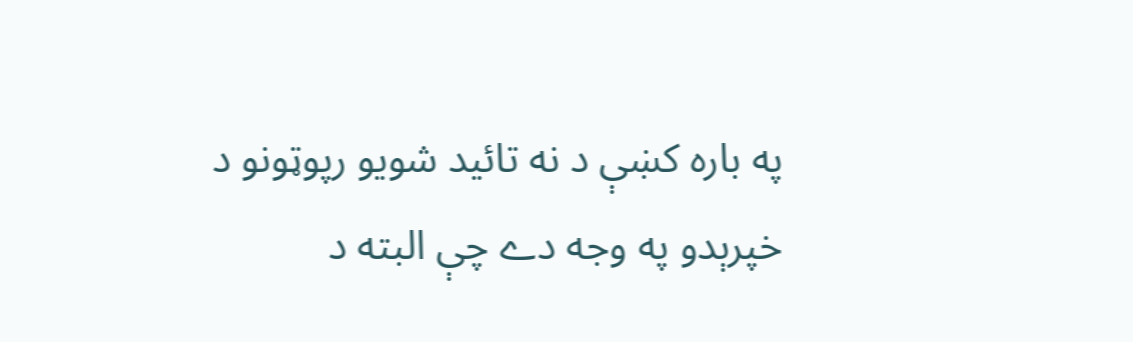په باره کښې د نه تائید شویو رپوټونو د خپرېدو په وجه دے چې البته د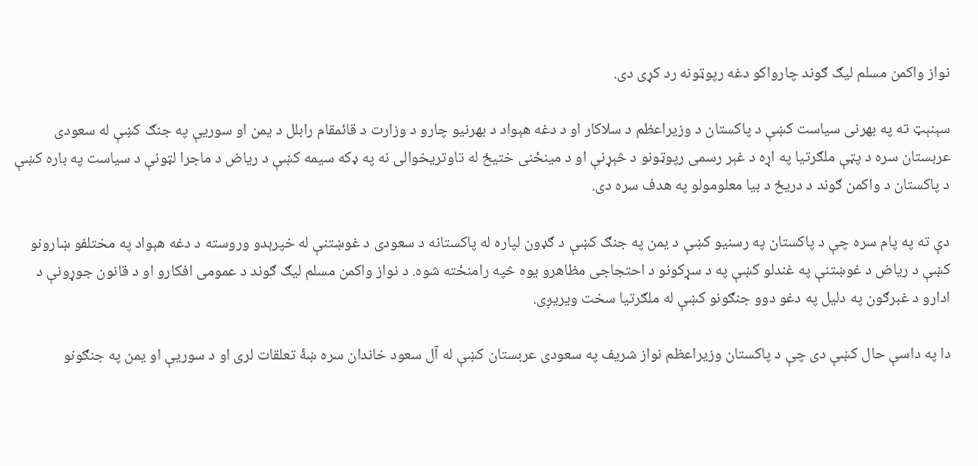نواز واکمن مسلم لیګ ګوند چارواکو دغه رپوټونه رد کړی دی.

سېنېټ ته په بهرنی سیاست کښې د پاکستان د وزیراعظم د سلاکار او د دغه هېواد د بهرنیو چارو د وزارت د قائمقام رابلل د یمن او سوریې په جنګ کښې له سعودی عربستان سره د پټې ملګرتیا په اړه د غېر رسمی رپوټونو د څېړنې او د مینځنی ختیځ له تاوتریخوالی نه په ډکه سیمه کښې د ریاض د ماجرا لټونې د سیاست په باره کښې د پاکستان د واکمن ګوند د دریځ د بیا معلومولو په هدف سره دی.

دې ته په پام سره چې د پاکستان په رسنیو کښې د یمن په جنګ کښې د ګډون لپاره له پاکستانه د سعودی د غوښتنې له خپرېدو وروسته د دغه هېواد په مختلفو ښارونو کښې د ریاض د غوښتنې په غندلو کښې په د سړکونو د احتجاجی مظاهرو یوه څپه رامنځته شوه. د نواز واکمن مسلم لیګ ګوند د عمومی افکارو او د قانون جوړونې د ادارو د غبرګون په دلیل په دغو دوو جنګونو کښې له ملګرتیا سخت ویریږی.

دا په داسې حال کښې دی چې د پاکستان وزیراعظم نواز شریف په سعودی عربستان کښې له آل سعود خاندان سره ښۀ تعلقات لری او د سوریې او یمن په جنګونو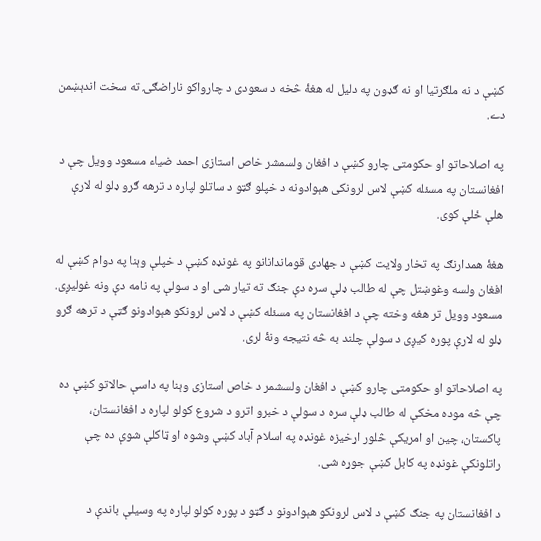کښې د نه ملګرتیا او نه ګډون په دلیل له هغۀ څخه د سعودی د چارواکو ناراضګۍ ته سخت اندېښمن دے.

په اصلاحاتو او حکومتی چارو کښې د افغان ولسمشر خاص استازی احمد ضیاء مسعود وویل چې د افغانستان په مسئله کښې لاس لرونکی هېوادونه د خپلو ګټو د ساتلو لپاره د ترهه ګرو ډلو له لارې هلې ځلې کوی.

هغۀ همدارنګ په تخار ولایت کښې د جهادی قوماندانانو په غونډه کښې د خپلې وېنا په دوام کښې له افغان ولسه وغوښتل چې له طالب ډلې سره دې جنګ ته تیار شی او د سولې په نامه دې ونه غولیږی. مسعود وویل تر هغه وخته چې د افغانستان په مسئله کښې د لاس لرونکو هېوادونو ګټې د ترهه ګرو ډلو له لارې پوره کیږی د سولې چلند به څه نتیجه ونۀ لری.

په اصلاحاتو او حکومتی چارو کښې د افغان ولسشمر د خاص استازی وېنا په داسې حالاتو کښې ده چې څه موده مخکې له طالب ډلې سره د سولې د خبرو اترو د شروع کولو لپاره د افغانستان، پاکستان، چین او امریکې څلور اړخیزه غونډه په اسلام آباد کښې وشوه او ټاکلې شوې ده چې راتلونکې غونډه په کابل کښې جوړه شی.

د افغانستان په جنګ کښې د لاس لرونکو هېوادونو د ګټو د پوره کولو لپاره په وسیلې باندې د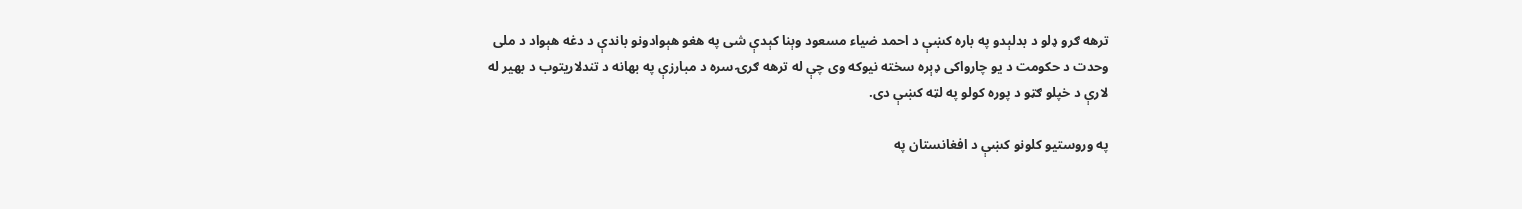ترهه ګرو ډلو د بدلېدو په باره کښې د احمد ضیاء مسعود وېنا کېدې شی په هغو هېوادونو باندې د دغه هېواد د ملی وحدت د حکومت د یو چارواکی ډېره سخته نیوکه وی چې له ترهه ګرۍ سره د مبارزې په بهانه د تندلاریتوب د بهیر له لارې د خپلو ګټو د پوره کولو په لټه کښې دی.

په وروستیو کلونو کښې د افغانستان په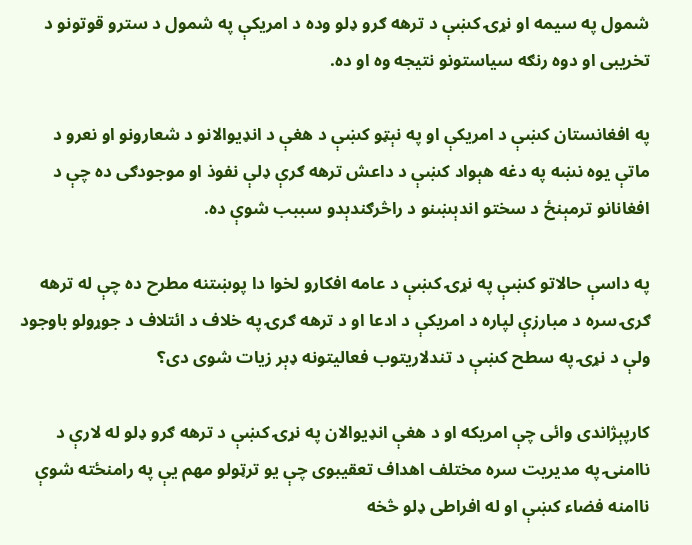شمول په سیمه او نړۍ کښې د ترهه ګرو ډلو وده د امریکې په شمول د سترو قوتونو د تخریبی او دوه رنګه سیاستونو نتیجه وه او ده.

په افغانستان کښې د امریکې او په نېټو کښې د هغې د انډیوالانو د شعارونو او نعرو د ماتې یوه نښه په دغه هېواد کښې د داعش ترهه ګرې ډلې نفوذ او موجودګی ده چې د افغانانو ترمېنځ د سختو اندېښنو د راڅرګندېدو سببب شوې ده.

په داسې حالاتو کښې په نړۍ کښې د عامه افکارو لخوا دا پوښتنه مطرح ده چې له ترهه ګرۍ سره د مبارزې لپاره د امریکې د ادعا او د ترهه ګرۍ په خلاف د ائتلاف د جوړولو باوجود ولې د نړۍ په سطح کښې د تندلاریتوب فعالیتونه ډېر زیات شوی دی؟

کارپېژاندی وائی چې امریکه او د هغې انډیوالان په نړۍ کښې د ترهه ګرو ډلو له لارې د ناامنۍ په مدیریت سره مختلف اهداف تعقیبوی چې یو ترټولو مهم یې په رامنځته شوې ناامنه فضاء کښې او له افراطی ډلو څخه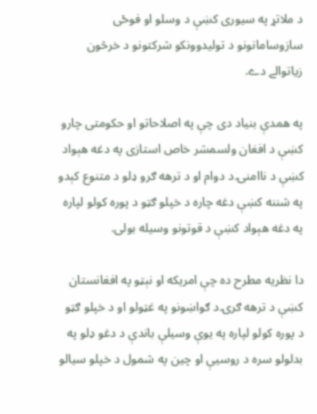د ملاتړ په سیوری کښې د وسلو او فوځی سازوسامانونو د تولیدوونکو شرکتونو د خرڅون زیاتوالے دے.

په همدې بنیاد دی چې په اصلاحاتو او حکومتی چارو کښې د افغان ولسمشر خاص استازی په دغه هېواد کښې د ناامنۍ د دوام او د ترهه ګرو ډلو د متنوع کېدو په شننه کښې دغه چاره د خپلو ګټو د پوره کولو لپاره په دغه هېواد کښې د قوتونو وسیله بولی.

دا نظریه مطرح ده چې امریکه او نېټو په افغانستان کښې د ترهه ګرۍ د ګواښونو په غټولو او د خپلو ګټو د پوره کولو لپاره په یوې وسیلې باندې د دغو ډلو په بدلولو سره د روسیې او چین په شمول د خپلو سیالو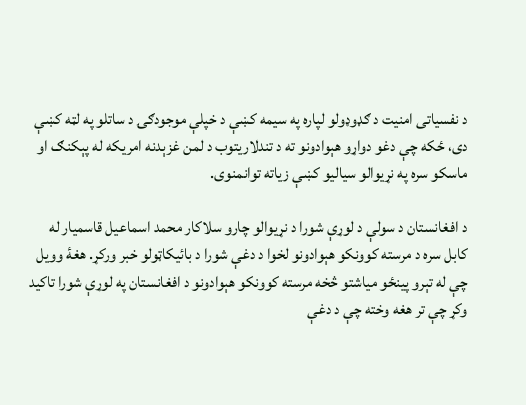د نفسیاتی امنیت د ګډوډولو لپاره په سیمه کښې د خپلې موجودګۍ د ساتلو په لټه کښې دی، ځکه چې دغو دواړو هېوادونو ته د تندلاریتوب د لمن غزېدنه امریکه له پېکنګ او ماسکو سره په نړیوالو سیالیو کښې زیاته توانمنوی.

د افغانستان د سولې د لوړې شورا د نړیوالو چارو سلاکار محمد اسماعیل قاسمیار له کابل سره د مرسته کوونکو هېوادونو لخوا د دغې شورا د بائیکاټولو خبر ورکړ. هغۀ وویل چې له تېرو پینځو میاشتو څخه مرسته کوونکو هېوادونو د افغانستان په لوړې شورا تاکید وکړ چې تر هغه وخته چې د دغې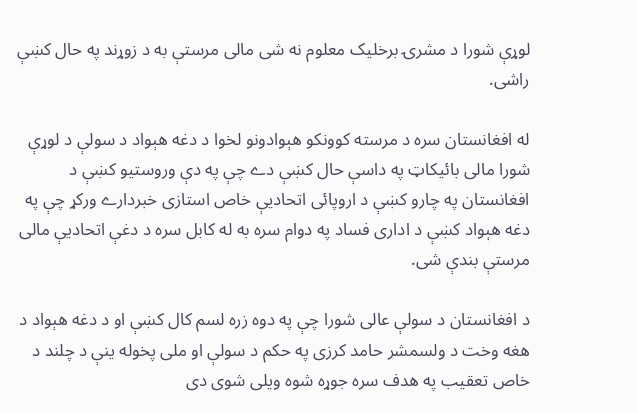لوړې شورا د مشرۍ برخلیک معلوم نه شی مالی مرستې به د زوړند په حال کښې راشی.

له افغانستان سره د مرسته کوونکو هېوادونو لخوا د دغه هېواد د سولې د لوړې شورا مالی بائیکاټ په داسې حال کښې دے چې په دې وروستیو کښې د افغانستان په چارو کښې د اروپائی اتحادیې خاص استازی خبردارے ورکړ چې په دغه هېواد کښې د اداری فساد په دوام سره به له کابل سره د دغې اتحادیې مالی مرستې بندې شی.

د افغانستان د سولې عالی شورا چې په دوه زره لسم کال کښې او د دغه هېواد د هغه وخت د ولسمشر حامد کرزی په حکم د سولې او ملی پخوله ینې د چلند د خاص تعقیب په هدف سره جوړه شوه ویلی شوی دی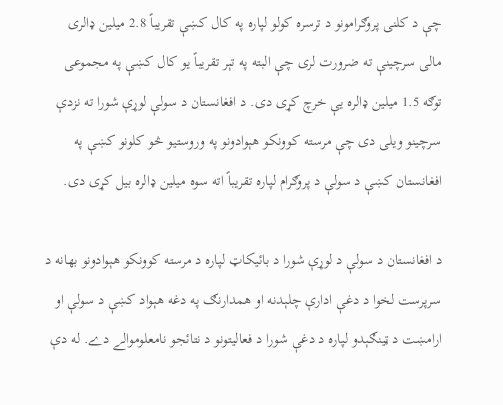چې د کلنی پروګرامونو د ترسره کولو لپاره په کال کښې تقریباً 2.8 میلین ډالری مالی سرچینې ته ضرورت لری چې البته په تېر تقریباً یو کال کښې په مجموعی توګه 1.5 میلین ډالره یې خرچ کړی دی. د افغانستان د سولې لوړې شورا ته نزدې سرچینو ویلی دی چې مرسته کوونکو هېوادونو په وروستیو څو کلونو کښې په افغانستان کښې د سولې د پروګرام لپاره تقریباً اته سوه میلین ډالره بیل کړی دی.

د افغانستان د سولې د لوړې شورا د بائیکاټ لپاره د مرسته کوونکو هېوادونو بهانه د سرپرست لخوا د دغې ادارې چلېدنه او همدارنګ په دغه هېواد کښې د سولې او ارامښت د ټینګېدو لپاره د دغې شورا د فعالیتونو د نتائجو نامعلوموالے دے. له دې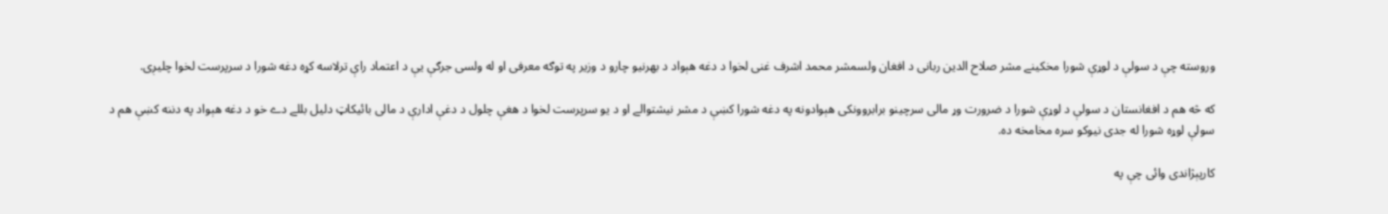وروسته چې د سولې د لوړې شورا مخکینے مشر صلاح الدین ربانی د افغان ولسمشر محمد اشرف غنی لخوا د دغه هېواد د بهرنیو چارو د وزیر په توګه معرفی او له ولسی جرګې یې د اعتماد راې ترلاسه کړه دغه شورا د سرپرست لخوا چلیږی.

که څه هم د افغانستان د سولې د لوړې شورا د ضرورت وړ مالی سرچینو برابروونکی هېوادونه په دغه شورا کښې د مشر نیشتوالے او د یو سرپرست لخوا د هغې چلول د دغې ادارې د مالی بائیکاټ دلیل بللے دے خو د دغه هېواد په دننه کښې هم د سولې لوړه شورا له جدی نیوکو سره مخامخه ده.

کارپېژاندی وائی چې په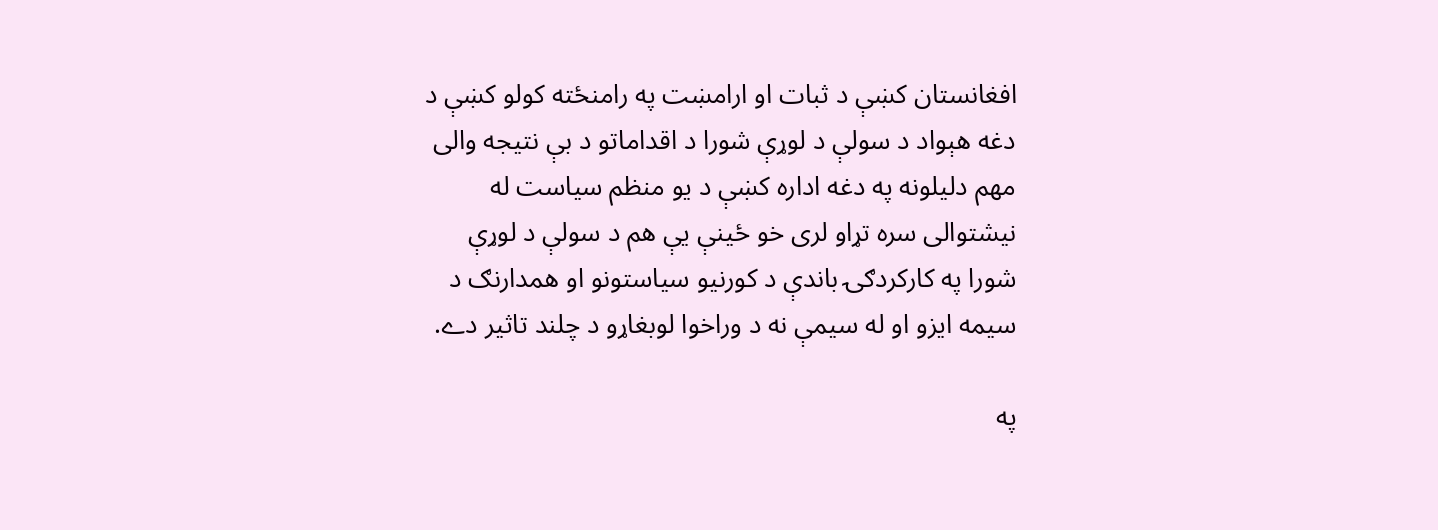افغانستان کښې د ثبات او ارامښت په رامنځته کولو کښې د دغه هېواد د سولې د لوړې شورا د اقداماتو د بې نتیجه والی مهم دلیلونه په دغه اداره کښې د یو منظم سیاست له نیشتوالی سره تړاو لری خو ځینې یې هم د سولې د لوړې شورا په کارکردګۍ باندې د کورنیو سیاستونو او همدارنګ د سیمه ایزو او له سیمې نه د وراخوا لوبغاړو د چلند تاثیر دے.

په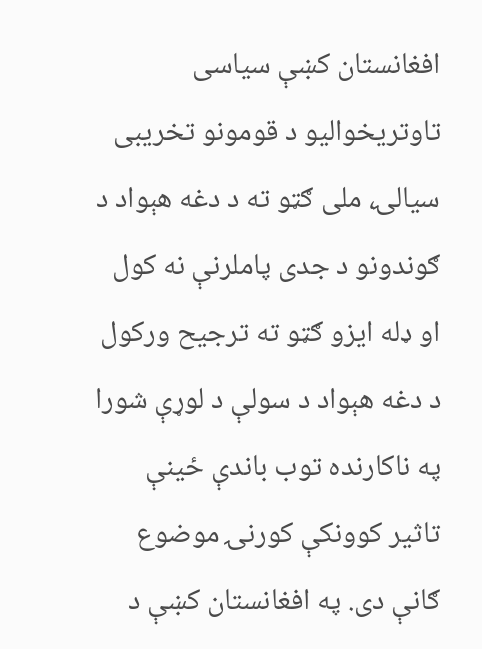افغانستان کښې سیاسی تاوتریخوالیو د قومونو تخریبی سیالۍ، ملی ګټو ته د دغه هېواد د ګوندونو د جدی پاملرنې نه کول او ډله ایزو ګټو ته ترجیح ورکول د دغه هېواد د سولې د لوړې شورا په ناکارنده توب باندې ځینې تاثیر کوونکې کورنۍ موضوع ګانې دی. په افغانستان کښې د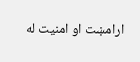ارامښت او امنیت له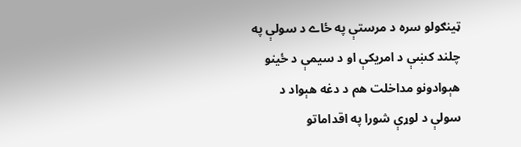ټینګولو سره د مرستې په ځاے د سولې په چلند کښې د امریکې او د سیمې د ځینو هېوادونو مداخلت هم د دغه هېواد د سولې د لوړې شورا په اقداماتو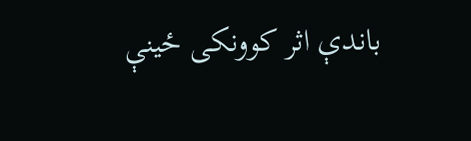باندې اثر کوونکی ځینې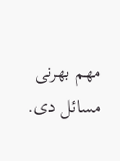مهم بهرنی مسائل دی.